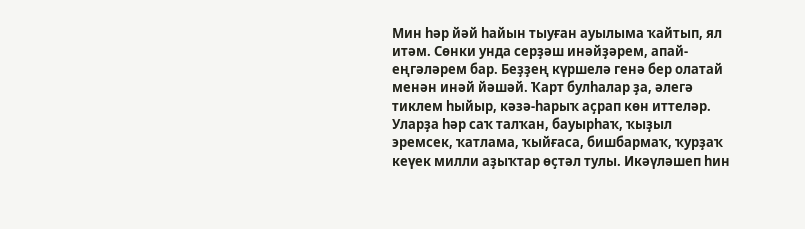Мин һәр йәй һайын тыуған ауылыма ҡайтып, ял итәм. Сөнки унда серҙәш инәйҙәрем, апай-еңгәләрем бар. Беҙҙең күршелә генә бер олатай менән инәй йәшәй. Ҡарт булһалар ҙа, әлегә тиклем һыйыр, кәзә-һарыҡ аҫрап көн иттеләр. Уларҙа һәр саҡ талҡан, бауырһаҡ, ҡыҙыл эремсек, ҡатлама, ҡыйғаса, бишбармаҡ, ҡурҙаҡ кеүек милли аҙыҡтар өҫтәл тулы. Икәүләшеп һин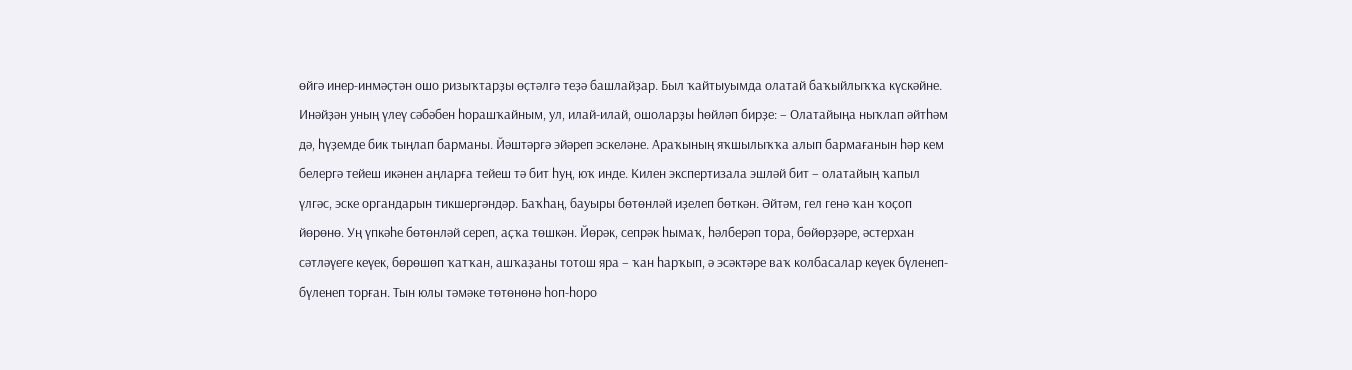өйгә инер-инмәҫтән ошо ризыҡтарҙы өҫтәлгә теҙә башлайҙар. Был ҡайтыуымда олатай баҡыйлыҡҡа күскәйне. Инәйҙән уның үлеү сәбәбен һорашҡайным, ул, илай-илай, ошоларҙы һөйләп бирҙе: – Олатайыңа ныҡлап әйтһәм дә, һүҙемде бик тыңлап барманы. Йәштәргә эйәреп эскеләне. Араҡының яҡшылыҡҡа алып бармағанын һәр кем белергә тейеш икәнен аңларға тейеш тә бит һуң, юҡ инде. Килен экспертизала эшләй бит – олатайың ҡапыл үлгәс, эске органдарын тикшергәндәр. Баҡһаң, бауыры бөтөнләй иҙелеп бөткән. Әйтәм, гел генә ҡан ҡоҫоп йөрөнө. Уң үпкәһе бөтөнләй сереп, аҫҡа төшкән. Йөрәк, сепрәк һымаҡ, һәлберәп тора, бөйөрҙәре, әстерхан сәтләүеге кеүек, бөрөшөп ҡатҡан, ашҡаҙаны тотош яра – ҡан һарҡып, ә эсәктәре ваҡ колбасалар кеүек бүленеп-бүленеп торған. Тын юлы тәмәке төтөнөнә һоп-һоро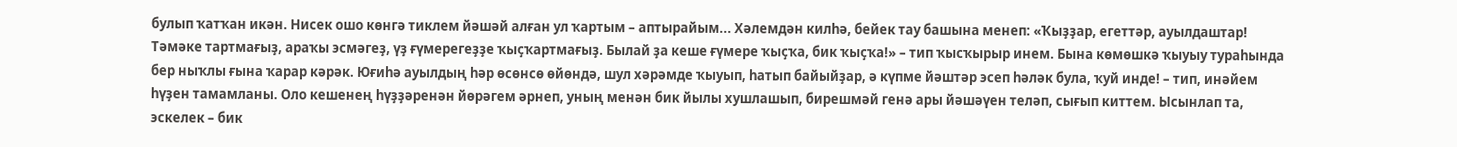булып ҡатҡан икән. Нисек ошо көнгә тиклем йәшәй алған ул ҡартым – аптырайым... Хәлемдән килһә, бейек тау башына менеп: «Ҡыҙҙар, егеттәр, ауылдаштар! Тәмәке тартмағыҙ, араҡы эсмәгеҙ, үҙ ғүмерегеҙҙе ҡыҫҡартмағыҙ. Былай ҙа кеше ғүмере ҡыҫҡа, бик ҡыҫҡа!» – тип ҡысҡырыр инем. Бына көмөшкә ҡыуыу тураһында бер ныҡлы ғына ҡарар кәрәк. Юғиһә ауылдың һәр өсөнсө өйөндә, шул хәрәмде ҡыуып, һатып байыйҙар, ә күпме йәштәр эсеп һәләк була, ҡуй инде! – тип, инәйем һүҙен тамамланы. Оло кешенең һүҙҙәренән йөрәгем әрнеп, уның менән бик йылы хушлашып, бирешмәй генә ары йәшәүен теләп, сығып киттем. Ысынлап та, эскелек – бик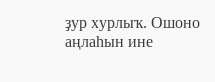ҙур хурлыҡ. Ошоно аңлаһын ине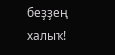беҙҙең халыҡ!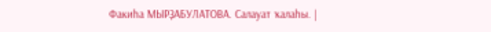Факиһа МЫРҘАБУЛАТОВА. Салауат ҡалаһы. |